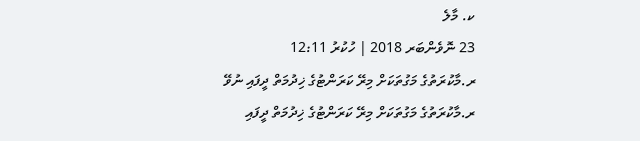ކ. މާލެ
23 ނޮވެންބަރ 2018 | ހުކުރު 12:11
ރ.މާކުރަތުގެ މަގުތަކަށް މިރޭ ކަރަންޓުގެ ޚިދުމަތް ދީފައި ނުވޭ
ރ.މާކުރަތުގެ މަގުތަކަށް މިރޭ ކަރަންޓުގެ ޚިދުމަތް ދީފައި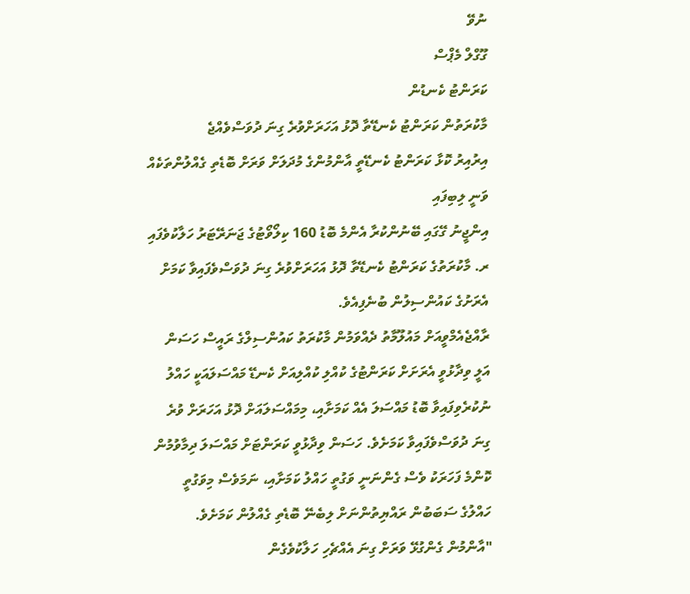ނުވޭ
ގޫގްލް މެޕްސް
ކަރަންޓު ކެނޑުން
މާކުރަތުން ކަރަންޓު ކެނޑޭތާ ދޮޅު އަހަރަށްވުރެ ގިނަ ދުވަސްވެއްޖެ
އިރުއިރު ކޮޅާ ކަރަންޓު ކެނޑޭތީ އާންމުންގެ މުދަލަށް ވަރަށް ބޮޑެތި ގެއްލުންތަކެއް ވަނީ ލިބިފައި
އިންޖީނު ގޭގައި ބޭނުންކުރާ އެންމެ ބޮޑު 160 ކިލޯވޯޓުގެ ޖަނަރޭޓަރު ހަލާކުވެފައި
ރ. މާކުރަތުގެ ކަރަންޓު ކެނޑޭތާ ދޮޅު އަހަރަށްވުރެ ގިނަ ދުވަސްވެފައިވާ ކަމަށް އެރަށުގެ ކައުންސިލުން ބުނެފިއެވެ.
ރާއްޖެއެމްވީއަށް މައުލޫމާތު ދެއްވަމުން މާކުރަތު ކައުންސިލްގެ ރައީސް ހަސަން އަލީ ވިދާޅުވީ އެރަށަށް ކަރަންޓުގެ ކުއްލި ކުއްލިއަށް ކެނޑޭ މައްސަލައަކީ ހައްލު ނުކުރެވިފައިވާ ބޮޑު މައްސަލަ އެއް ކަމަށާއި، މިމައްސަލައަށް ދޮޅު އަހަރަށް ވުރެ ގިނަ ދުވަސްވެފައިވާ ކަމަށެވެ. ހަސަން ވިދާޅުވީ ކަރަންޓަށް މައްސަލަ ދިމާވުމުން ކޮންމެ ފަހަރަކު ވެސް ގެންނަނީ ވަގުތީ ހައްލު ކަމަށާއި، ނަމަވެސް މިވަގުތީ ހައްލުގެ ސަބަބުން ރައްޔިތުންނަށް ލިބެނޭ ބޮޑެތި ގެއްލުން ކަމަށެވެ.
"އާންމުން ގެންގުޅޭ ވަރަށް ގިނަ އެއްޗެހި ހަލާކުވެގެން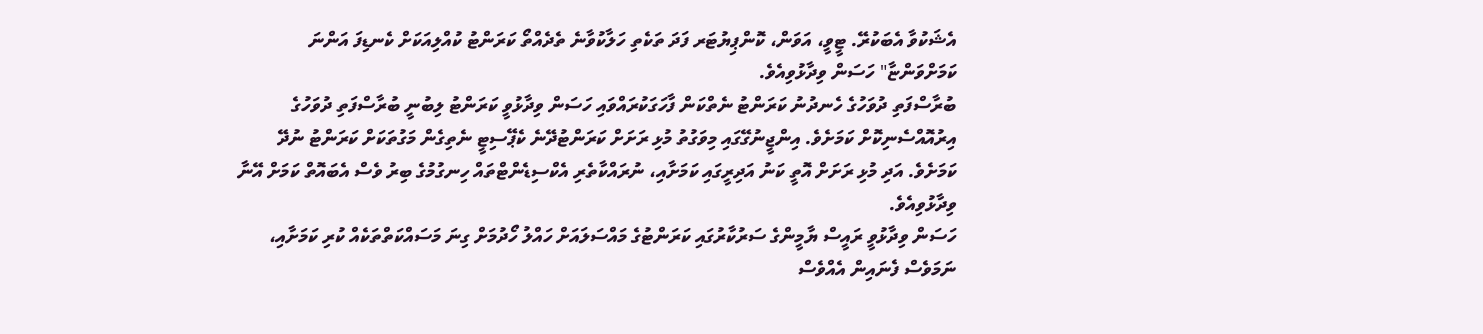އެޝަކުވާ އެބަކުރޭ. ޓީވީ، އަވަން، ކޮންޕިޔުޓަރ ފަދަ ތަކެތި ހަލާކުވާނެ ތެދެއްތޯ ކަރަންޓު ކުއްލިއަކަށް ކެނޑިފަ އަންނަ ކަމަށްވަންޏާ" ހަސަން ވިދާޅުވިއެވެ.
ބުރާސްފަތި ދުވަހުގެ ހެނދުނު ކަރަންޓު ނެތްކަން ފާހަގަކުރައްވައި ހަސަން ވިދާޅުވީ ކަރަންޓު ލިބުނީ ބުރާސްފަތި ދުވަހުގެ އިރުއޮއްސެނިކޮށް ކަމަށެވެ. އިންޖީނުގޭގައި މިވަގުތު މުޅި ރަށަށް ކަރަންޓުދޭނެ ކެޕޭސިޓީ ނެތިގެން މަގުތަކަށް ކަރަންޓު ނުދޭ ކަމަށެވެ. އަދި މުޅި ރަށަށް އޮތީ ކަނު އަދިރީގައި ކަމަށާއި، ނުރައްކާތެރި އެކްސިޑެންޓްތައް ހިނގުމުގެ ބިރު ވެސް އެބައޮތް ކަމަށް އޭނާ ވިދާޅުވިއެވެ.
ހަސަން ވިދާޅުވީ ރައީސް ޔާމީންގެ ސަރުކާރުގައި ކަރަންޓުގެ މައްސަލައަށް ހައްލު ހޯދުމަށް ގިނަ މަސައްކަތްތަކެއް ކުރި ކަމަށާއި، ނަމަވެސް ފެނައިން އެއްވެސް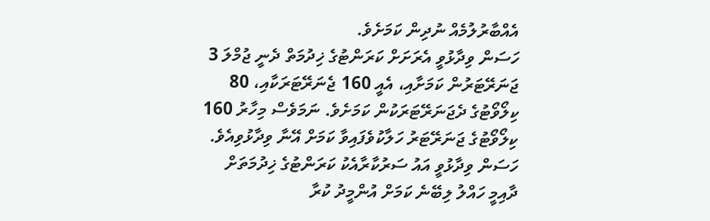އެއްބާރުލުމެއް ނުދިން ކަމަށެވެ.
ހަސަން ވިދާޅުވީ އެރަށަށް ކަރަންޓުގެ ޚިދުމަތް ދެނީ ޖުމްލަ 3 ޖަނަރޭޓަރުން ކަމަށާއި، އެއީ 160 ޖެނަރޭޓަރަކާއި، 80 ކިލޯވޯޓުގެ ދެޖަނަރޭޓަރަކުން ކަމަށެވެ. ނަމަވެސް މިހާރު 160 ކިލޯވޯޓުގެ ޖަނަރޭޓަރު ހަލާކުވެފައިވާ ކަމަށް އޭނާ ވިދާޅުވިއެވެ.
ހަސަން ވިދާޅުވީ އައު ސަރުކާރާއެކު ކަރަންޓުގެ ޚިދުމަތަށް ދާއިމީ ހައްލު ލިބޭނެ ކަމަށް އުންމީދު ކުރާ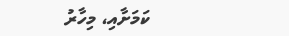ކަމަށާއި، މިހާރު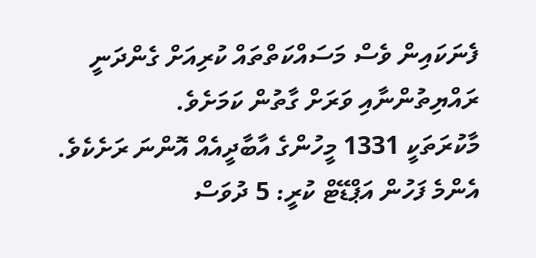ފެނަކައިން ވެސް މަސައްކަތްތައް ކުރިއަށް ގެންދަނީ ރައްޔިތުންނާއި ވަރަށް ގާތުން ކަމަށެވެ.
މާކުރަތަކީ 1331 މީހުންގެ އާބާދީއެއް އޮންނަ ރަށެކެވެ.
އެންމެ ފަހުން އަޕްޑޭޓް ކުރީ: 5 ދުވަސް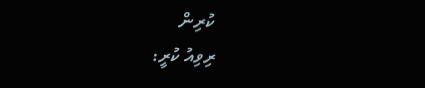ކުރިން
ރިވިއު ކުރީ: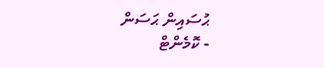ޙުސައިން ޙަސަން
- ކޮމެންޓް